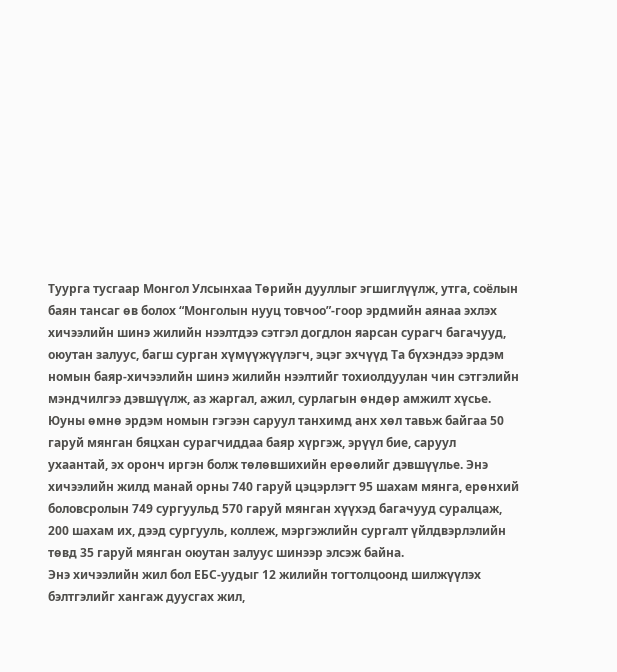Туурга тусгаар Монгол Улсынхаа Төрийн дууллыг эгшиглүүлж, утга, соёлын
баян тансаг өв болох “Монголын нууц товчоо”-гоор эрдмийн аянаа эхлэх
хичээлийн шинэ жилийн нээлтдээ сэтгэл догдлон яарсан сурагч багачууд,
оюутан залуус, багш сурган хүмүүжүүлэгч, эцэг эхчүүд Та бүхэндээ эрдэм
номын баяр-хичээлийн шинэ жилийн нээлтийг тохиолдуулан чин сэтгэлийн
мэндчилгээ дэвшүүлж, аз жаргал, ажил, сурлагын өндөр амжилт хүсье.
Юуны өмнө эрдэм номын гэгээн саруул танхимд анх хөл тавьж байгаа 50
гаруй мянган бяцхан сурагчиддаа баяр хүргэж, эрүүл бие, саруул
ухаантай, эх оронч иргэн болж төлөвшихийн ерөөлийг дэвшүүлье. Энэ
хичээлийн жилд манай орны 740 гаруй цэцэрлэгт 95 шахам мянга, ерөнхий
боловсролын 749 сургуульд 570 гаруй мянган хүүхэд багачууд суралцаж,
200 шахам их, дээд сургууль, коллеж, мэргэжлийн сургалт үйлдвэрлэлийн
төвд 35 гаруй мянган оюутан залуус шинээр элсэж байна.
Энэ хичээлийн жил бол ЕБС-уудыг 12 жилийн тогтолцоонд шилжүүлэх
бэлтгэлийг хангаж дуусгах жил,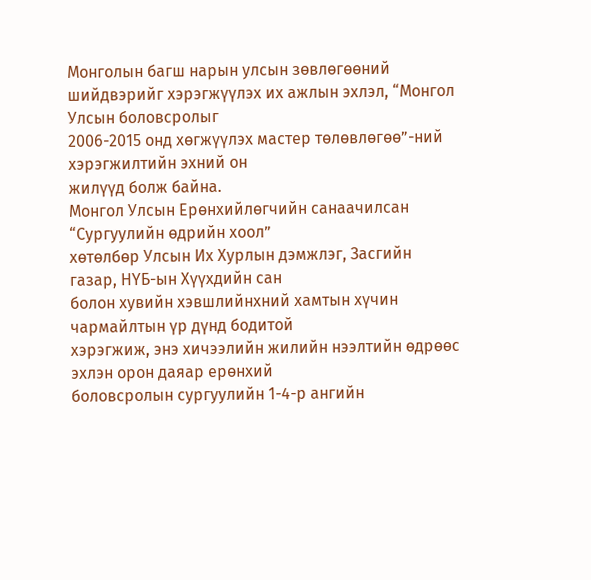Монголын багш нарын улсын зөвлөгөөний
шийдвэрийг хэрэгжүүлэх их ажлын эхлэл, “Монгол Улсын боловсролыг
2006-2015 онд хөгжүүлэх мастер төлөвлөгөө”-ний хэрэгжилтийн эхний он
жилүүд болж байна.
Монгол Улсын Ерөнхийлөгчийн санаачилсан “Сургуулийн өдрийн хоол”
хөтөлбөр Улсын Их Хурлын дэмжлэг, Засгийн газар, НҮБ-ын Хүүхдийн сан
болон хувийн хэвшлийнхний хамтын хүчин чармайлтын үр дүнд бодитой
хэрэгжиж, энэ хичээлийн жилийн нээлтийн өдрөөс эхлэн орон даяар ерөнхий
боловсролын сургуулийн 1-4-р ангийн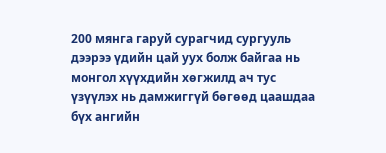200 мянга гаруй сурагчид сургууль
дээрээ үдийн цай уух болж байгаа нь монгол хүүхдийн хөгжилд ач тус
үзүүлэх нь дамжиггүй бөгөөд цаашдаа бүх ангийн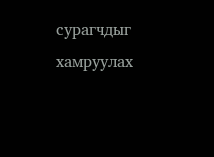сурагчдыг хамруулах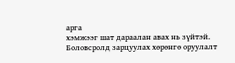арга
хэмжээг шат дараалан авах нь зүйтэй.
Боловсролд зарцуулах хөрөнгө оруулалт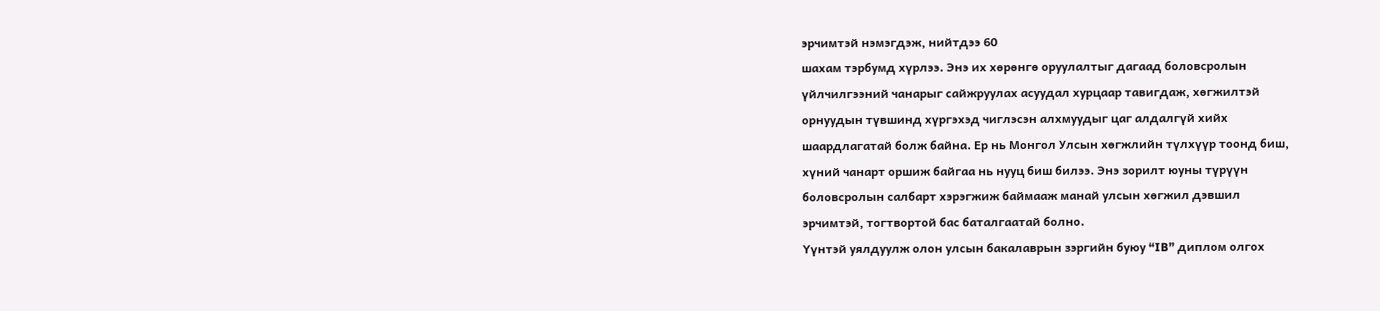эрчимтэй нэмэгдэж, нийтдээ 60
шахам тэрбумд хүрлээ. Энэ их хөрөнгө оруулалтыг дагаад боловсролын
үйлчилгээний чанарыг сайжруулах асуудал хурцаар тавигдаж, хөгжилтэй
орнуудын түвшинд хүргэхэд чиглэсэн алхмуудыг цаг алдалгүй хийх
шаардлагатай болж байна. Ер нь Монгол Улсын хөгжлийн түлхүүр тоонд биш,
хүний чанарт оршиж байгаа нь нууц биш билээ. Энэ зорилт юуны түрүүн
боловсролын салбарт хэрэгжиж баймааж манай улсын хөгжил дэвшил
эрчимтэй, тогтвортой бас баталгаатай болно.
Үүнтэй уялдуулж олон улсын бакалаврын зэргийн буюу “IB” диплом олгох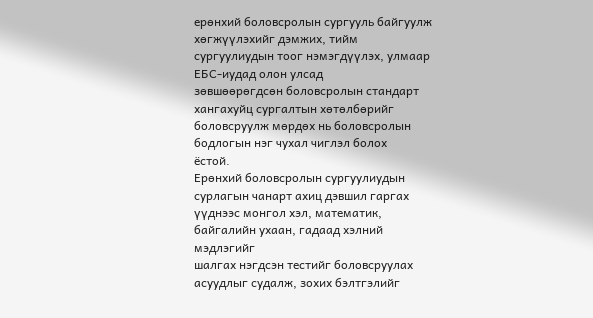ерөнхий боловсролын сургууль байгуулж хөгжүүлэхийг дэмжих, тийм
сургуулиудын тоог нэмэгдүүлэх, улмаар ЕБС-иудад олон улсад
зөвшөөрөгдсөн боловсролын стандарт хангахуйц сургалтын хөтөлбөрийг
боловсруулж мөрдөх нь боловсролын бодлогын нэг чухал чиглэл болох
ёстой.
Ерөнхий боловсролын сургуулиудын сурлагын чанарт ахиц дэвшил гаргах
үүднээс монгол хэл, математик, байгалийн ухаан, гадаад хэлний мэдлэгийг
шалгах нэгдсэн тестийг боловсруулах асуудлыг судалж, зохих бэлтгэлийг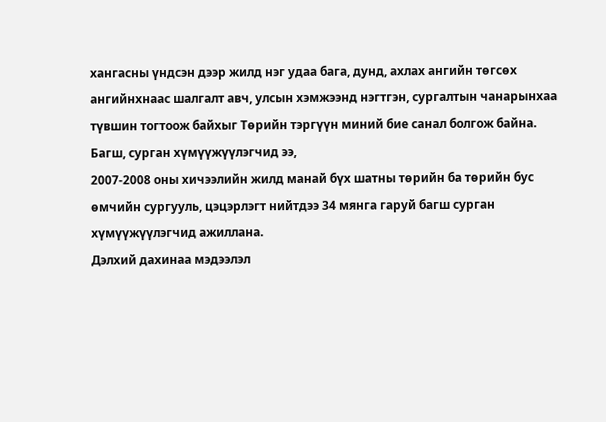хангасны үндсэн дээр жилд нэг удаа бага, дунд, ахлах ангийн төгсөх
ангийнхнаас шалгалт авч, улсын хэмжээнд нэгтгэн, сургалтын чанарынхаа
түвшин тогтоож байхыг Төрийн тэргүүн миний бие санал болгож байна.
Багш, сурган хүмүүжүүлэгчид ээ,
2007-2008 оны хичээлийн жилд манай бүх шатны төрийн ба төрийн бус
өмчийн сургууль, цэцэрлэгт нийтдээ 34 мянга гаруй багш сурган
хүмүүжүүлэгчид ажиллана.
Дэлхий дахинаа мэдээлэл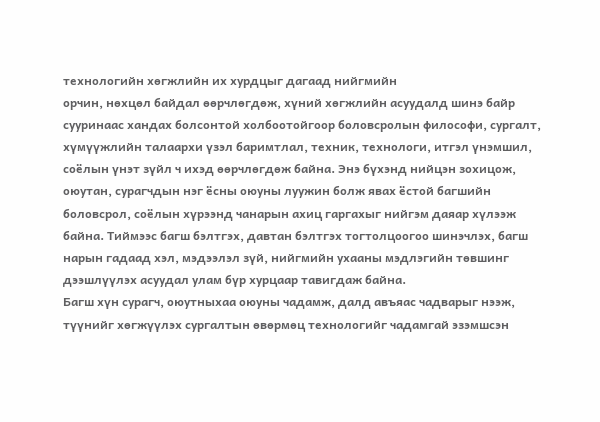технологийн хөгжлийн их хурдцыг дагаад нийгмийн
орчин, нөхцөл байдал өөрчлөгдөж, хүний хөгжлийн асуудалд шинэ байр
сууринаас хандах болсонтой холбоотойгоор боловсролын философи, сургалт,
хүмүүжлийн талаархи үзэл баримтлал, техник, технологи, итгэл үнэмшил,
соёлын үнэт зүйл ч ихэд өөрчлөгдөж байна. Энэ бүхэнд нийцэн зохицож,
оюутан, сурагчдын нэг ёсны оюуны луужин болж явах ёстой багшийн
боловсрол, соёлын хүрээнд чанарын ахиц гаргахыг нийгэм даяар хүлээж
байна. Тиймээс багш бэлтгэх, давтан бэлтгэх тогтолцоогоо шинэчлэх, багш
нарын гадаад хэл, мэдээлэл зүй, нийгмийн ухааны мэдлэгийн төвшинг
дээшлүүлэх асуудал улам бүр хурцаар тавигдаж байна.
Багш хүн сурагч, оюутныхаа оюуны чадамж, далд авъяас чадварыг нээж,
түүнийг хөгжүүлэх сургалтын өвөрмөц технологийг чадамгай эзэмшсэн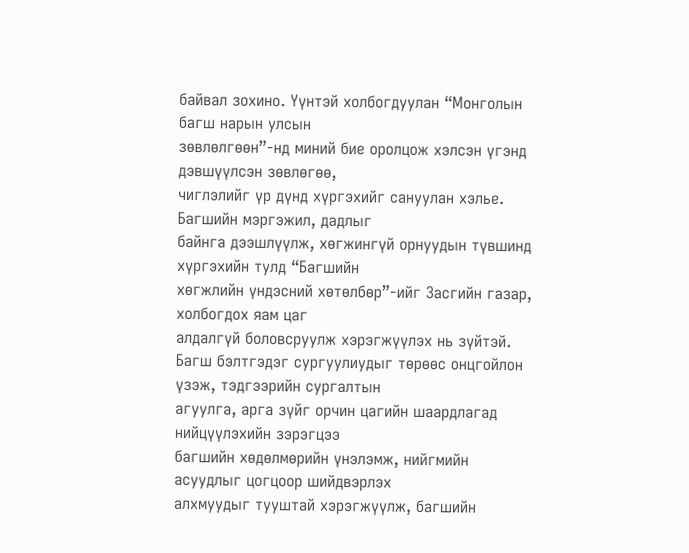байвал зохино. Үүнтэй холбогдуулан “Монголын багш нарын улсын
зөвлөлгөөн”-нд миний бие оролцож хэлсэн үгэнд дэвшүүлсэн зөвлөгөө,
чиглэлийг үр дүнд хүргэхийг сануулан хэлье. Багшийн мэргэжил, дадлыг
байнга дээшлүүлж, хөгжингүй орнуудын түвшинд хүргэхийн тулд “Багшийн
хөгжлийн үндэсний хөтөлбөр”-ийг Засгийн газар, холбогдох яам цаг
алдалгүй боловсруулж хэрэгжүүлэх нь зүйтэй.
Багш бэлтгэдэг сургуулиудыг төрөөс онцгойлон үзэж, тэдгээрийн сургалтын
агуулга, арга зүйг орчин цагийн шаардлагад нийцүүлэхийн зэрэгцээ
багшийн хөдөлмөрийн үнэлэмж, нийгмийн асуудлыг цогцоор шийдвэрлэх
алхмуудыг тууштай хэрэгжүүлж, багшийн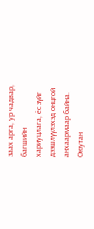заах арга, ур чадвар, багшийн
хариуцлага, ёс зүйг дээшлүүлэхэд онцгой анхаармаар байна.
Оюутан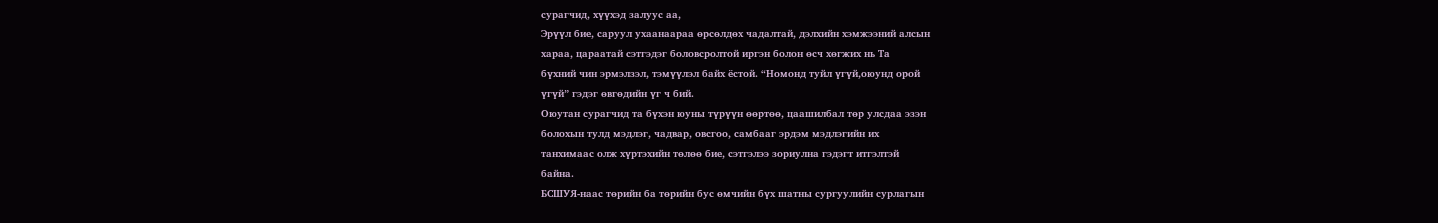сурагчид, хүүхэд залуус аа,
Эрүүл бие, саруул ухаанаараа өрсөлдөх чадалтай, дэлхийн хэмжээний алсын
хараа, цараатай сэтгэдэг боловсролтой иргэн болон өсч хөгжих нь Та
бүхний чин эрмэлзэл, тэмүүлэл байх ёстой. “Номонд туйл үгүй,оюунд орой
үгүй” гэдэг өвгөдийн үг ч бий.
Оюутан сурагчид та бүхэн юуны түрүүн өөртөө, цаашилбал төр улсдаа эзэн
болохын тулд мэдлэг, чадвар, овсгоо, самбааг эрдэм мэдлэгийн их
танхимаас олж хүртэхийн төлөө бие, сэтгэлээ зориулна гэдэгт итгэлтэй
байна.
БСШУЯ-наас төрийн ба төрийн бус өмчийн бүх шатны сургуулийн сурлагын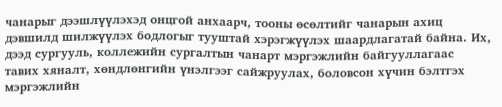чанарыг дээшлүүлэхэд онцгой анхаарч, тооны өсөлтийг чанарын ахиц
дэвшилд шилжүүлэх бодлогыг тууштай хэрэгжүүлэх шаардлагатай байна. Их,
дээд сургууль, коллежийн сургалтын чанарт мэргэжлийн байгууллагаас
тавих хяналт, хөндлөнгийн үнэлгээг сайжруулах, боловсон хүчин бэлтгэх
мэргэжлийн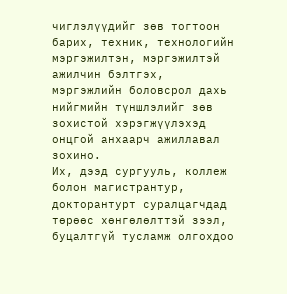чиглэлүүдийг зөв тогтоон барих, техник, технологийн
мэргэжилтэн, мэргэжилтэй ажилчин бэлтгэх, мэргэжлийн боловсрол дахь
нийгмийн түншлэлийг зөв зохистой хэрэгжүүлэхэд онцгой анхаарч ажиллавал
зохино.
Их, дээд сургууль, коллеж болон магистрантур, докторантурт суралцагчдад
төрөөс хөнгөлөлттэй зээл, буцалтгүй тусламж олгохдоо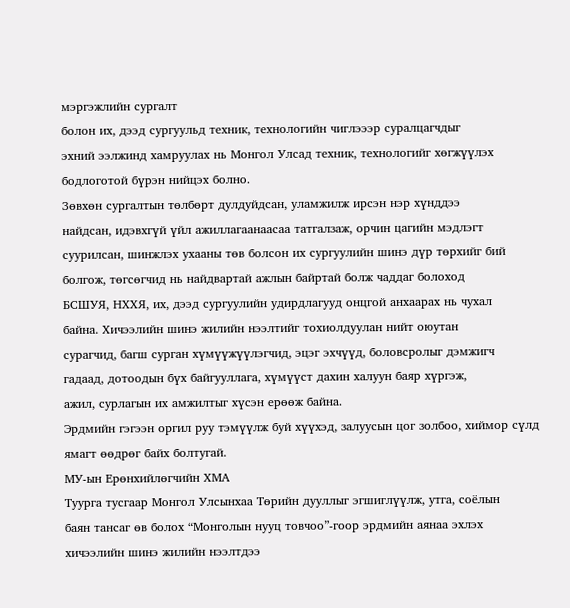мэргэжлийн сургалт
болон их, дээд сургуульд техник, технологийн чиглэээр суралцагчдыг
эхний ээлжинд хамруулах нь Монгол Улсад техник, технологийг хөгжүүлэх
бодлоготой бүрэн нийцэх болно.
Зөвхөн сургалтын төлбөрт дулдуйдсан, уламжилж ирсэн нэр хүнддээ
найдсан, идэвхгүй үйл ажиллагаанаасаа татгалзаж, орчин цагийн мэдлэгт
суурилсан, шинжлэх ухааны төв болсон их сургуулийн шинэ дүр төрхийг бий
болгож, төгсөгчид нь найдвартай ажлын байртай болж чаддаг болоход
БСШУЯ, НХХЯ, их, дээд сургуулийн удирдлагууд онцгой анхаарах нь чухал
байна. Хичээлийн шинэ жилийн нээлтийг тохиолдуулан нийт оюутан
сурагчид, багш сурган хүмүүжүүлэгчид, эцэг эхчүүд, боловсролыг дэмжигч
гадаад, дотоодын бүх байгууллага, хүмүүст дахин халуун баяр хүргэж,
ажил, сурлагын их амжилтыг хүсэн ерөөж байна.
Эрдмийн гэгээн оргил руу тэмүүлж буй хүүхэд, залуусын цог золбоо, хиймор сүлд ямагт өөдрөг байх болтугай.
МУ-ын Ерөнхийлөгчийн ХМА
Туурга тусгаар Монгол Улсынхаа Төрийн дууллыг эгшиглүүлж, утга, соёлын
баян тансаг өв болох “Монголын нууц товчоо”-гоор эрдмийн аянаа эхлэх
хичээлийн шинэ жилийн нээлтдээ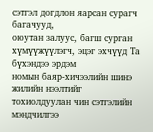сэтгэл догдлон яарсан сурагч багачууд,
оюутан залуус, багш сурган хүмүүжүүлэгч, эцэг эхчүүд Та бүхэндээ эрдэм
номын баяр-хичээлийн шинэ жилийн нээлтийг тохиолдуулан чин сэтгэлийн
мэндчилгээ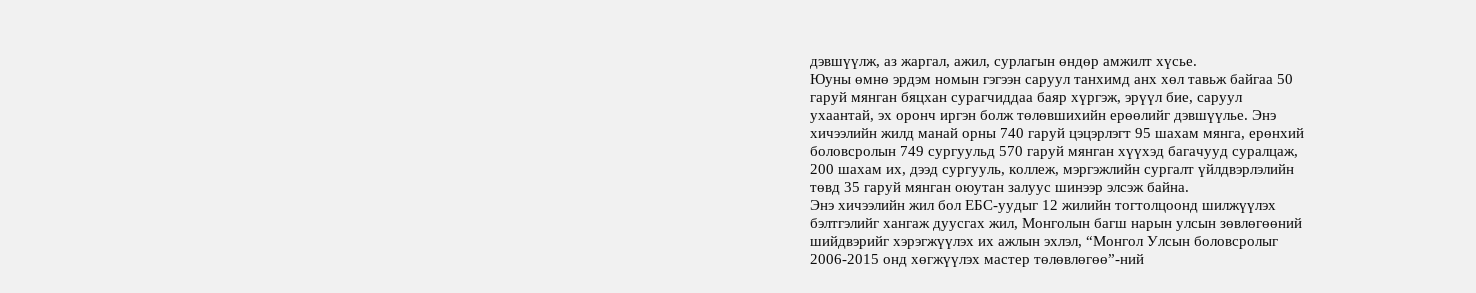дэвшүүлж, аз жаргал, ажил, сурлагын өндөр амжилт хүсье.
Юуны өмнө эрдэм номын гэгээн саруул танхимд анх хөл тавьж байгаа 50
гаруй мянган бяцхан сурагчиддаа баяр хүргэж, эрүүл бие, саруул
ухаантай, эх оронч иргэн болж төлөвшихийн ерөөлийг дэвшүүлье. Энэ
хичээлийн жилд манай орны 740 гаруй цэцэрлэгт 95 шахам мянга, ерөнхий
боловсролын 749 сургуульд 570 гаруй мянган хүүхэд багачууд суралцаж,
200 шахам их, дээд сургууль, коллеж, мэргэжлийн сургалт үйлдвэрлэлийн
төвд 35 гаруй мянган оюутан залуус шинээр элсэж байна.
Энэ хичээлийн жил бол ЕБС-уудыг 12 жилийн тогтолцоонд шилжүүлэх
бэлтгэлийг хангаж дуусгах жил, Монголын багш нарын улсын зөвлөгөөний
шийдвэрийг хэрэгжүүлэх их ажлын эхлэл, “Монгол Улсын боловсролыг
2006-2015 онд хөгжүүлэх мастер төлөвлөгөө”-ний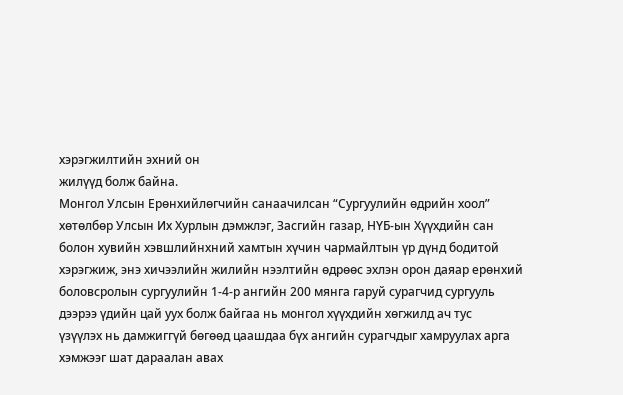хэрэгжилтийн эхний он
жилүүд болж байна.
Монгол Улсын Ерөнхийлөгчийн санаачилсан “Сургуулийн өдрийн хоол”
хөтөлбөр Улсын Их Хурлын дэмжлэг, Засгийн газар, НҮБ-ын Хүүхдийн сан
болон хувийн хэвшлийнхний хамтын хүчин чармайлтын үр дүнд бодитой
хэрэгжиж, энэ хичээлийн жилийн нээлтийн өдрөөс эхлэн орон даяар ерөнхий
боловсролын сургуулийн 1-4-р ангийн 200 мянга гаруй сурагчид сургууль
дээрээ үдийн цай уух болж байгаа нь монгол хүүхдийн хөгжилд ач тус
үзүүлэх нь дамжиггүй бөгөөд цаашдаа бүх ангийн сурагчдыг хамруулах арга
хэмжээг шат дараалан авах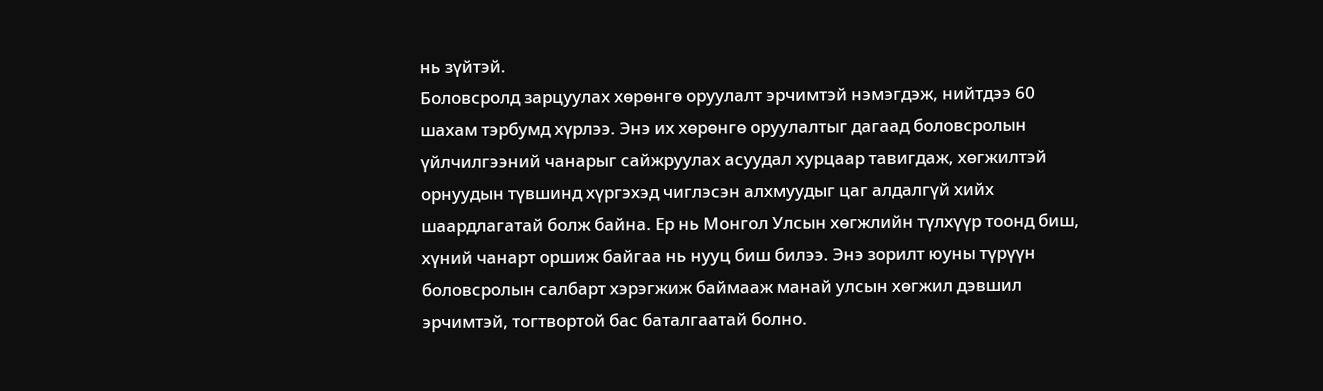нь зүйтэй.
Боловсролд зарцуулах хөрөнгө оруулалт эрчимтэй нэмэгдэж, нийтдээ 60
шахам тэрбумд хүрлээ. Энэ их хөрөнгө оруулалтыг дагаад боловсролын
үйлчилгээний чанарыг сайжруулах асуудал хурцаар тавигдаж, хөгжилтэй
орнуудын түвшинд хүргэхэд чиглэсэн алхмуудыг цаг алдалгүй хийх
шаардлагатай болж байна. Ер нь Монгол Улсын хөгжлийн түлхүүр тоонд биш,
хүний чанарт оршиж байгаа нь нууц биш билээ. Энэ зорилт юуны түрүүн
боловсролын салбарт хэрэгжиж баймааж манай улсын хөгжил дэвшил
эрчимтэй, тогтвортой бас баталгаатай болно.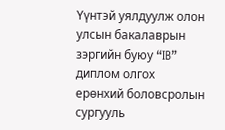Үүнтэй уялдуулж олон улсын бакалаврын зэргийн буюу “IB” диплом олгох
ерөнхий боловсролын сургууль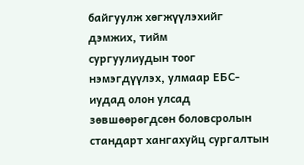байгуулж хөгжүүлэхийг дэмжих, тийм
сургуулиудын тоог нэмэгдүүлэх, улмаар ЕБС-иудад олон улсад
зөвшөөрөгдсөн боловсролын стандарт хангахуйц сургалтын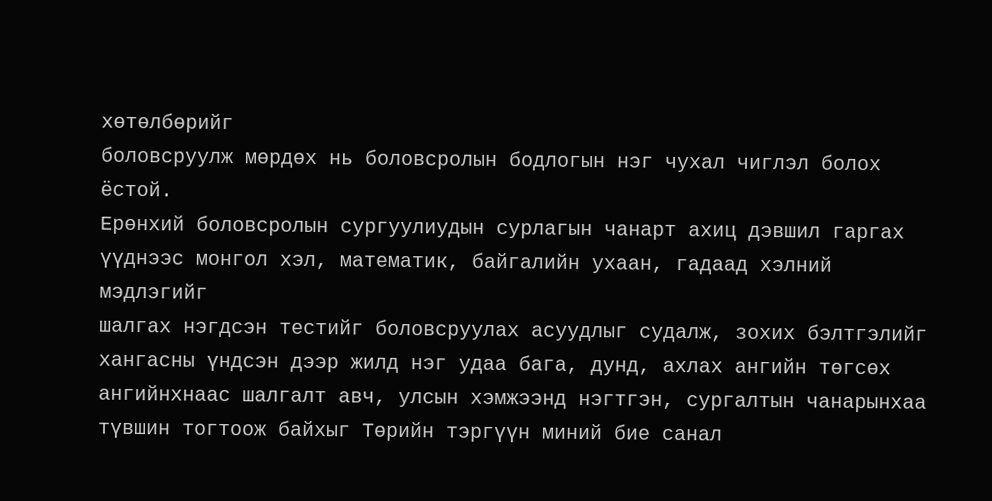хөтөлбөрийг
боловсруулж мөрдөх нь боловсролын бодлогын нэг чухал чиглэл болох
ёстой.
Ерөнхий боловсролын сургуулиудын сурлагын чанарт ахиц дэвшил гаргах
үүднээс монгол хэл, математик, байгалийн ухаан, гадаад хэлний мэдлэгийг
шалгах нэгдсэн тестийг боловсруулах асуудлыг судалж, зохих бэлтгэлийг
хангасны үндсэн дээр жилд нэг удаа бага, дунд, ахлах ангийн төгсөх
ангийнхнаас шалгалт авч, улсын хэмжээнд нэгтгэн, сургалтын чанарынхаа
түвшин тогтоож байхыг Төрийн тэргүүн миний бие санал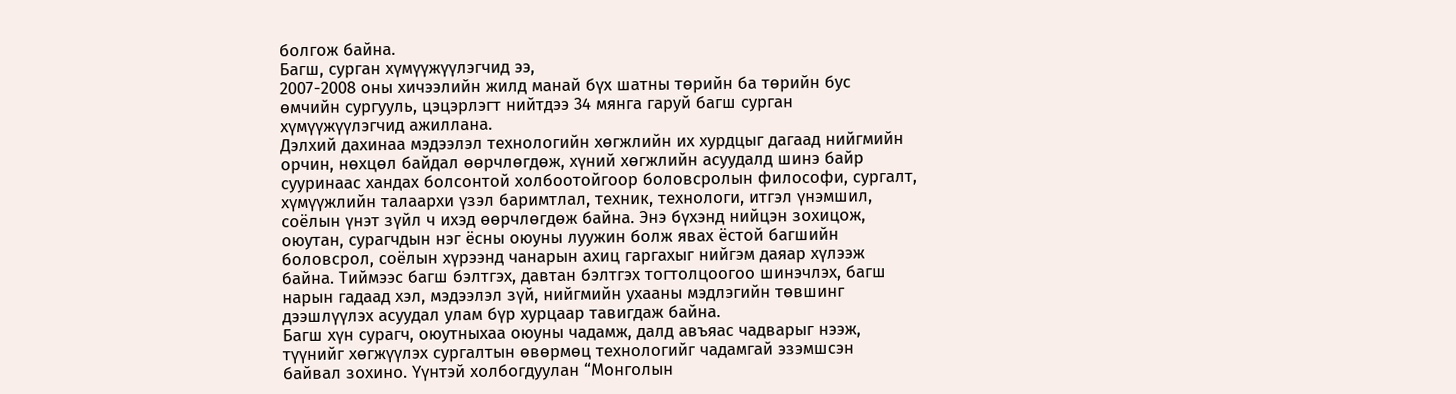болгож байна.
Багш, сурган хүмүүжүүлэгчид ээ,
2007-2008 оны хичээлийн жилд манай бүх шатны төрийн ба төрийн бус
өмчийн сургууль, цэцэрлэгт нийтдээ 34 мянга гаруй багш сурган
хүмүүжүүлэгчид ажиллана.
Дэлхий дахинаа мэдээлэл технологийн хөгжлийн их хурдцыг дагаад нийгмийн
орчин, нөхцөл байдал өөрчлөгдөж, хүний хөгжлийн асуудалд шинэ байр
сууринаас хандах болсонтой холбоотойгоор боловсролын философи, сургалт,
хүмүүжлийн талаархи үзэл баримтлал, техник, технологи, итгэл үнэмшил,
соёлын үнэт зүйл ч ихэд өөрчлөгдөж байна. Энэ бүхэнд нийцэн зохицож,
оюутан, сурагчдын нэг ёсны оюуны луужин болж явах ёстой багшийн
боловсрол, соёлын хүрээнд чанарын ахиц гаргахыг нийгэм даяар хүлээж
байна. Тиймээс багш бэлтгэх, давтан бэлтгэх тогтолцоогоо шинэчлэх, багш
нарын гадаад хэл, мэдээлэл зүй, нийгмийн ухааны мэдлэгийн төвшинг
дээшлүүлэх асуудал улам бүр хурцаар тавигдаж байна.
Багш хүн сурагч, оюутныхаа оюуны чадамж, далд авъяас чадварыг нээж,
түүнийг хөгжүүлэх сургалтын өвөрмөц технологийг чадамгай эзэмшсэн
байвал зохино. Үүнтэй холбогдуулан “Монголын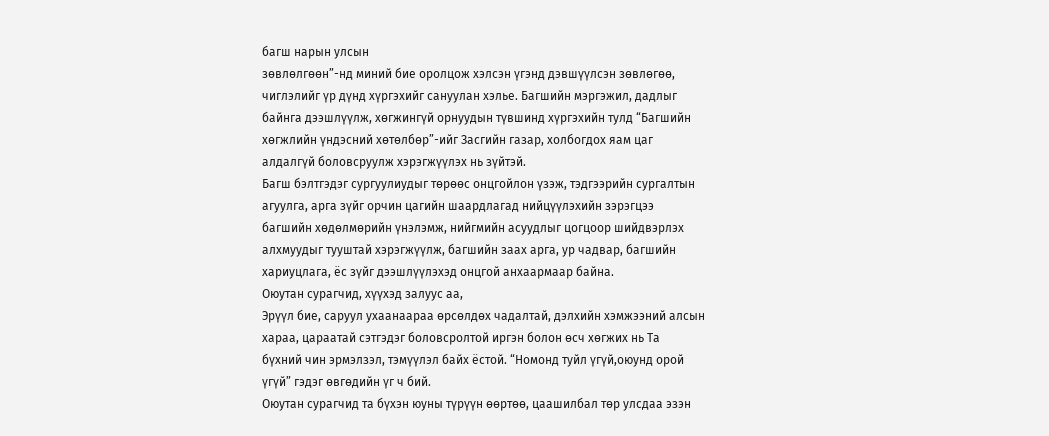багш нарын улсын
зөвлөлгөөн”-нд миний бие оролцож хэлсэн үгэнд дэвшүүлсэн зөвлөгөө,
чиглэлийг үр дүнд хүргэхийг сануулан хэлье. Багшийн мэргэжил, дадлыг
байнга дээшлүүлж, хөгжингүй орнуудын түвшинд хүргэхийн тулд “Багшийн
хөгжлийн үндэсний хөтөлбөр”-ийг Засгийн газар, холбогдох яам цаг
алдалгүй боловсруулж хэрэгжүүлэх нь зүйтэй.
Багш бэлтгэдэг сургуулиудыг төрөөс онцгойлон үзэж, тэдгээрийн сургалтын
агуулга, арга зүйг орчин цагийн шаардлагад нийцүүлэхийн зэрэгцээ
багшийн хөдөлмөрийн үнэлэмж, нийгмийн асуудлыг цогцоор шийдвэрлэх
алхмуудыг тууштай хэрэгжүүлж, багшийн заах арга, ур чадвар, багшийн
хариуцлага, ёс зүйг дээшлүүлэхэд онцгой анхаармаар байна.
Оюутан сурагчид, хүүхэд залуус аа,
Эрүүл бие, саруул ухаанаараа өрсөлдөх чадалтай, дэлхийн хэмжээний алсын
хараа, цараатай сэтгэдэг боловсролтой иргэн болон өсч хөгжих нь Та
бүхний чин эрмэлзэл, тэмүүлэл байх ёстой. “Номонд туйл үгүй,оюунд орой
үгүй” гэдэг өвгөдийн үг ч бий.
Оюутан сурагчид та бүхэн юуны түрүүн өөртөө, цаашилбал төр улсдаа эзэн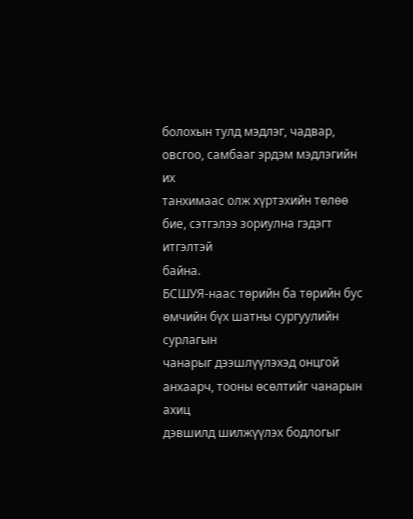болохын тулд мэдлэг, чадвар, овсгоо, самбааг эрдэм мэдлэгийн их
танхимаас олж хүртэхийн төлөө бие, сэтгэлээ зориулна гэдэгт итгэлтэй
байна.
БСШУЯ-наас төрийн ба төрийн бус өмчийн бүх шатны сургуулийн сурлагын
чанарыг дээшлүүлэхэд онцгой анхаарч, тооны өсөлтийг чанарын ахиц
дэвшилд шилжүүлэх бодлогыг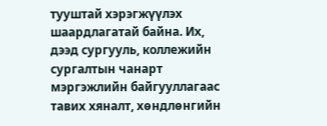тууштай хэрэгжүүлэх шаардлагатай байна. Их,
дээд сургууль, коллежийн сургалтын чанарт мэргэжлийн байгууллагаас
тавих хяналт, хөндлөнгийн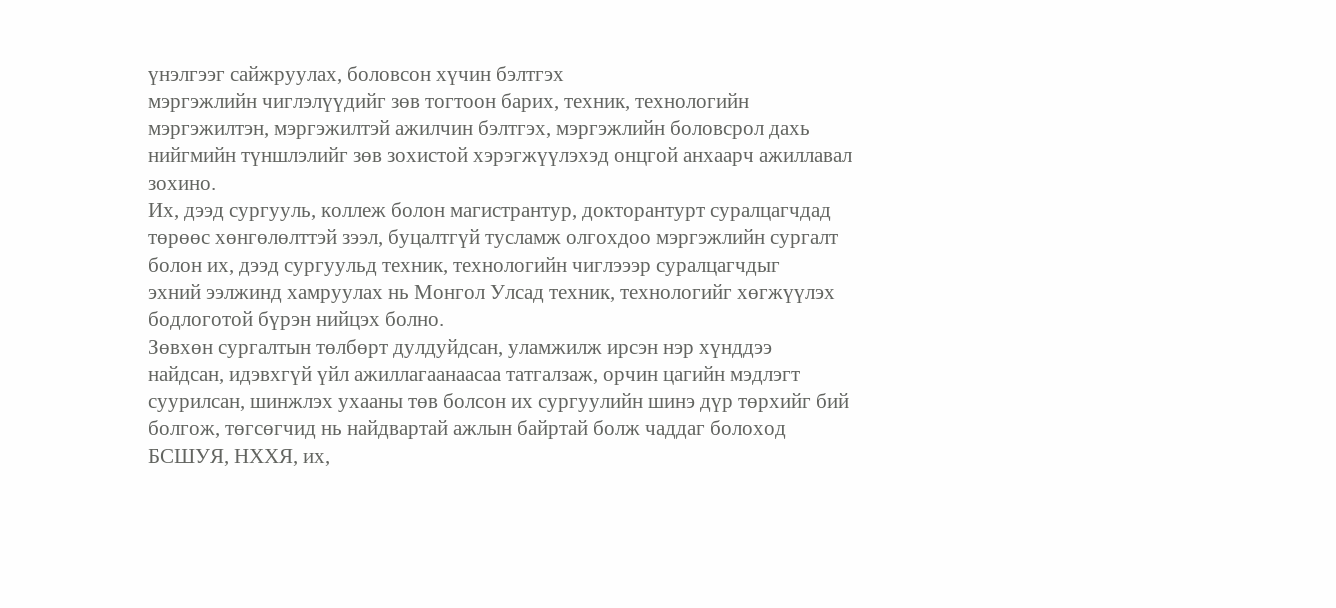үнэлгээг сайжруулах, боловсон хүчин бэлтгэх
мэргэжлийн чиглэлүүдийг зөв тогтоон барих, техник, технологийн
мэргэжилтэн, мэргэжилтэй ажилчин бэлтгэх, мэргэжлийн боловсрол дахь
нийгмийн түншлэлийг зөв зохистой хэрэгжүүлэхэд онцгой анхаарч ажиллавал
зохино.
Их, дээд сургууль, коллеж болон магистрантур, докторантурт суралцагчдад
төрөөс хөнгөлөлттэй зээл, буцалтгүй тусламж олгохдоо мэргэжлийн сургалт
болон их, дээд сургуульд техник, технологийн чиглэээр суралцагчдыг
эхний ээлжинд хамруулах нь Монгол Улсад техник, технологийг хөгжүүлэх
бодлоготой бүрэн нийцэх болно.
Зөвхөн сургалтын төлбөрт дулдуйдсан, уламжилж ирсэн нэр хүнддээ
найдсан, идэвхгүй үйл ажиллагаанаасаа татгалзаж, орчин цагийн мэдлэгт
суурилсан, шинжлэх ухааны төв болсон их сургуулийн шинэ дүр төрхийг бий
болгож, төгсөгчид нь найдвартай ажлын байртай болж чаддаг болоход
БСШУЯ, НХХЯ, их,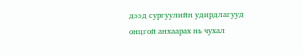дээд сургуулийн удирдлагууд онцгой анхаарах нь чухал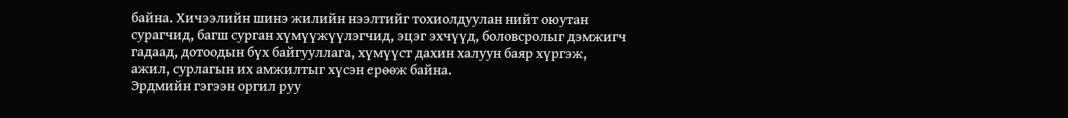байна. Хичээлийн шинэ жилийн нээлтийг тохиолдуулан нийт оюутан
сурагчид, багш сурган хүмүүжүүлэгчид, эцэг эхчүүд, боловсролыг дэмжигч
гадаад, дотоодын бүх байгууллага, хүмүүст дахин халуун баяр хүргэж,
ажил, сурлагын их амжилтыг хүсэн ерөөж байна.
Эрдмийн гэгээн оргил руу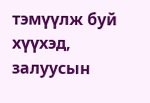тэмүүлж буй хүүхэд, залуусын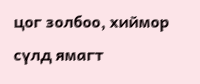цог золбоо, хиймор сүлд ямагт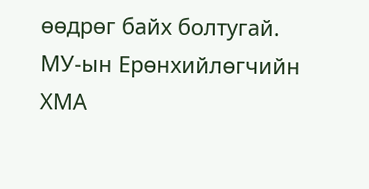өөдрөг байх болтугай.
МУ-ын Ерөнхийлөгчийн ХМА